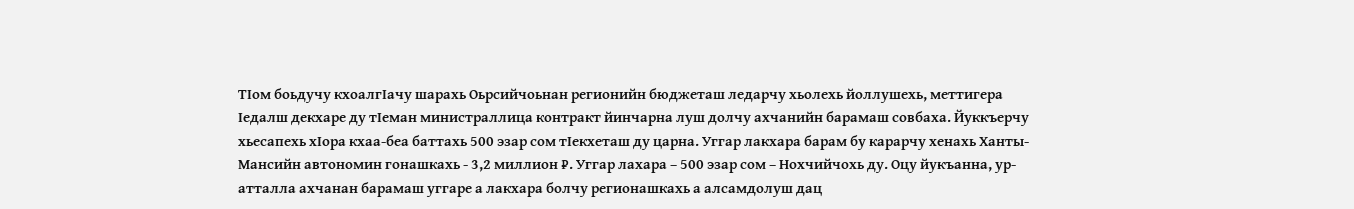ТӀом боьдучу кхоалгӀачу шарахь Оьрсийчоьнан регионийн бюджеташ ледарчу хьолехь йоллушехь, меттигера Ӏедалш декхаре ду тӀеман министраллица контракт йинчарна луш долчу ахчанийн барамаш совбаха. Йуккъерчу хьесапехь хӀора кхаа-беа баттахь 500 эзар сом тӀекхеташ ду царна. Уггар лакхара барам бу карарчу хенахь Ханты-Мансийн автономин гонашкахь - 3,2 миллион ₽. Уггар лахара – 500 эзар сом – Нохчийчохь ду. Оцу йукъанна, ур-атталла ахчанан барамаш уггаре а лакхара болчу регионашкахь а алсамдолуш дац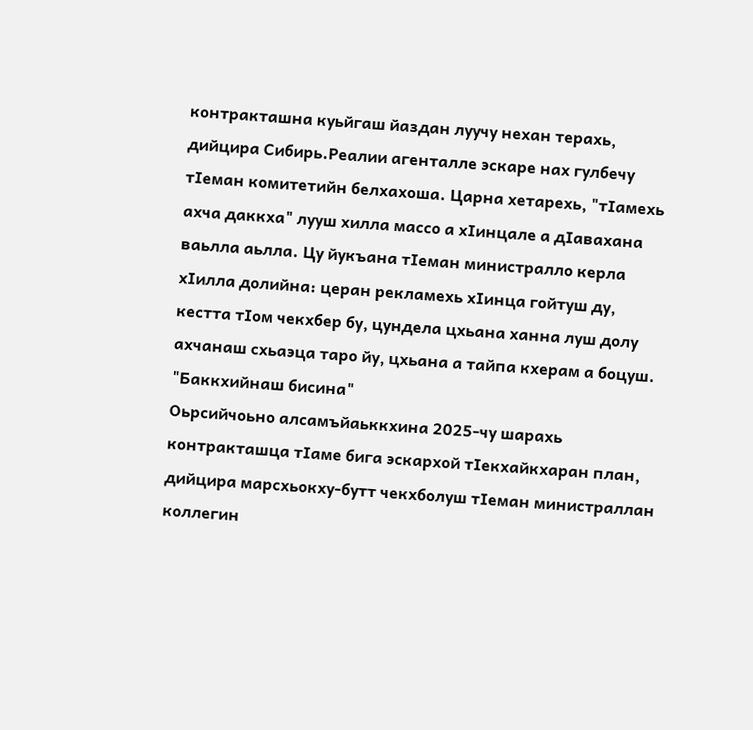контракташна куьйгаш йаздан луучу нехан терахь, дийцира Сибирь.Реалии агенталле эскаре нах гулбечу тIеман комитетийн белхахоша. Царна хетарехь, "тӀамехь ахча даккха" лууш хилла массо а хӀинцале а дӀавахана ваьлла аьлла. Цу йукъана тӀеман министралло керла хӀилла долийна: церан рекламехь хӀинца гойтуш ду, кестта тӀом чекхбер бу, цундела цхьана ханна луш долу ахчанаш схьаэца таро йу, цхьана а тайпа кхерам а боцуш.
"Баккхийнаш бисина"
Оьрсийчоьно алсамъйаьккхина 2025-чу шарахь контракташца тIаме бига эскархой тIекхайкхаран план, дийцира марсхьокху-бутт чекхболуш тӀеман министраллан коллегин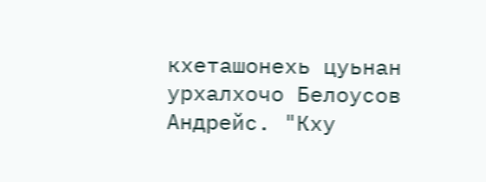кхеташонехь цуьнан урхалхочо Белоусов Андрейс. "Кху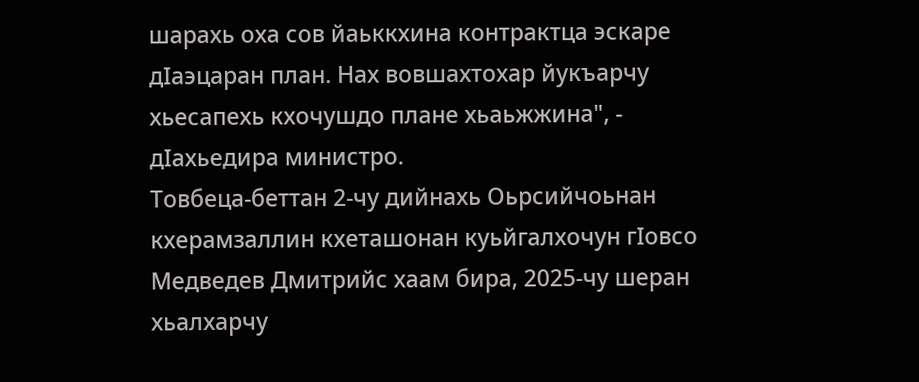шарахь оха сов йаьккхина контрактца эскаре дӀаэцаран план. Нах вовшахтохар йукъарчу хьесапехь кхочушдо плане хьаьжжина", - дIахьедира министро.
Товбеца-беттан 2-чу дийнахь Оьрсийчоьнан кхерамзаллин кхеташонан куьйгалхочун гӀовсо Медведев Дмитрийс хаам бира, 2025-чу шеран хьалхарчу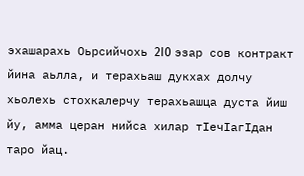эхашарахь Оьрсийчохь 2I0 эзар сов контракт йина аьлла, и терахьаш дукхах долчу хьолехь стохкалерчу терахьашца дуста йиш йу, амма церан нийса хилар тӀечӀагӀдан таро йац.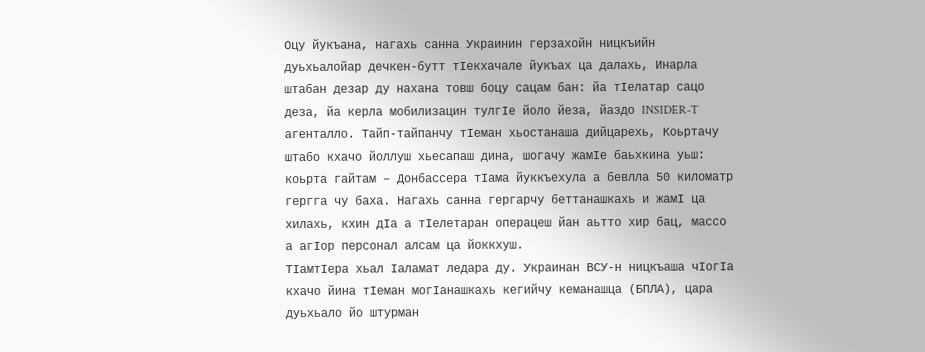Оцу йукъана, нагахь санна Украинин герзахойн ницкъийн дуьхьалойар дечкен-бутт тӀекхачале йукъах ца далахь, Инарла штабан дезар ду нахана товш боцу сацам бан: йа тӀелатар сацо деза, йа керла мобилизацин тулгӀе йоло йеза, йаздо INSIDER-T агенталло. Тайп-тайпанчу тӀеман хьостанаша дийцарехь, Коьртачу штабо кхачо йоллуш хьесапаш дина, шогачу жамIе баьхкина уьш: коьрта гайтам – Донбассера тIама йуккъехула а бевлла 50 киломатр гергга чу баха. Нагахь санна гергарчу беттанашкахь и жамӀ ца хилахь, кхин дӀа а тӀелетаран операцеш йан аьтто хир бац, массо а агӀор персонал алсам ца йоккхуш.
ТIамтIера хьал Iаламат ледара ду. Украинан ВСУ-н ницкъаша чӀогӀа кхачо йина тIеман могӀанашкахь кегийчу кеманашца (БПЛА), цара дуьхьало йо штурман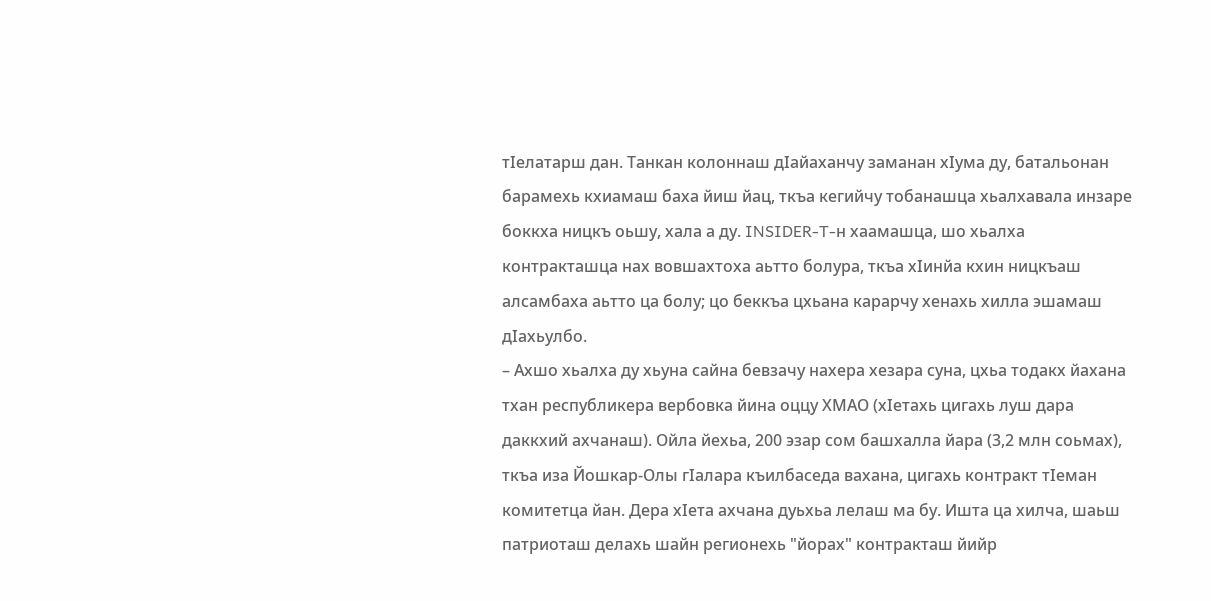тӀелатарш дан. Танкан колоннаш дӀайаханчу заманан хӀума ду, батальонан барамехь кхиамаш баха йиш йац, ткъа кегийчу тобанашца хьалхавала инзаре боккха ницкъ оьшу, хала а ду. INSIDER-T-н хаамашца, шо хьалха контракташца нах вовшахтоха аьтто болура, ткъа хIинйа кхин ницкъаш алсамбаха аьтто ца болу; цо беккъа цхьана карарчу хенахь хилла эшамаш дӀахьулбо.
– Ахшо хьалха ду хьуна сайна бевзачу нахера хезара суна, цхьа тодакх йахана тхан республикера вербовка йина оццу ХМАО (хIетахь цигахь луш дара даккхий ахчанаш). Ойла йехьа, 200 эзар сом башхалла йара (3,2 млн соьмах), ткъа иза Йошкар-Олы гIалара къилбаседа вахана, цигахь контракт тIеман комитетца йан. Дера хIета ахчана дуьхьа лелаш ма бу. Ишта ца хилча, шаьш патриоташ делахь шайн регионехь "йорах" контракташ йийр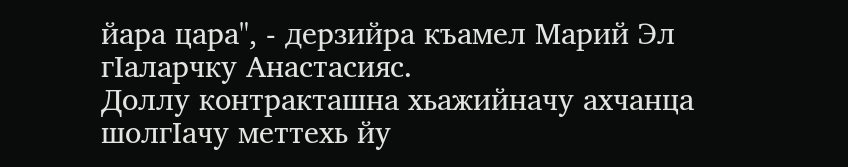йара цара", - дерзийра къамел Марий Эл гIаларчку Анастасияс.
Доллу контракташна хьажийначу ахчанца шолгӀачу меттехь йу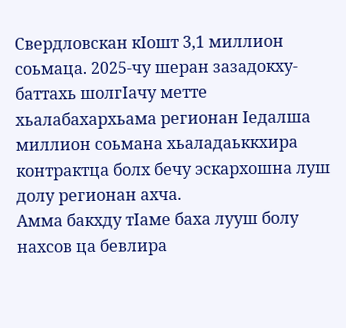Свердловскан кIошт 3,1 миллион соьмаца. 2025-чу шеран зазадокху-баттахь шолгӀачу метте хьалабахархьама регионан Ӏедалша миллион соьмана хьаладаьккхира контрактца болх бечу эскархошна луш долу регионан ахча.
Амма бакхду тIаме баха лууш болу нахсов ца бевлира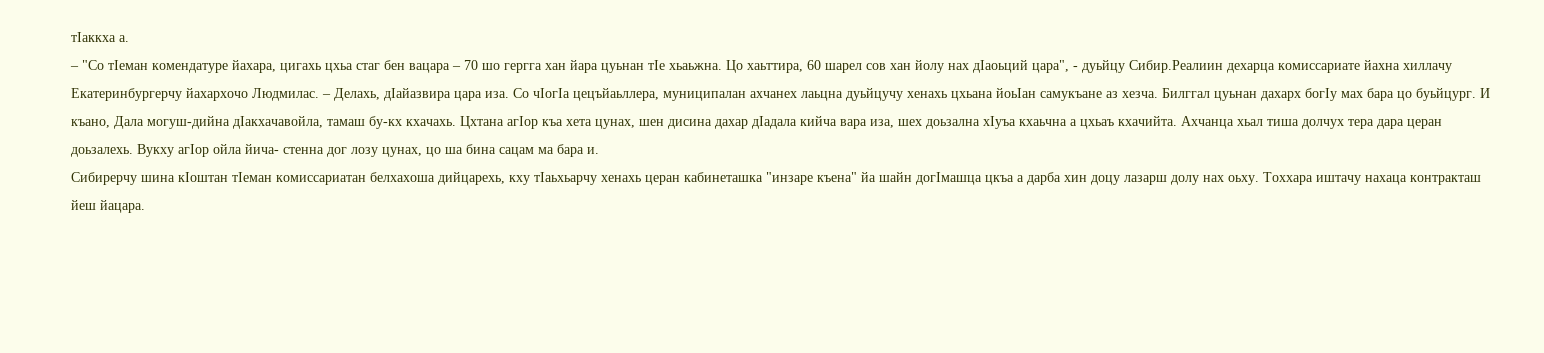тIаккха а.
– "Со тӀеман комендатуре йахара, цигахь цхьа стаг бен вацара – 70 шо гергга хан йара цуьнан тIе хьаьжна. Цо хаьттира, 60 шарел сов хан йолу нах дIаоьций цара", - дуьйцу Сибир.Реалиин дехарца комиссариате йахна хиллачу Екатеринбургерчу йахархочо Людмилас. – Делахь, дӀайазвира цара иза. Со чIогIа цецъйаьллера, муниципалан ахчанех лаьцна дуьйцучу хенахь цхьана йоьIан самукъане аз хезча. Билггал цуьнан дахарх богIу мах бара цо буьйцург. И къано, Дала могуш-дийна дIакхачавойла, тамаш бу-кх кхачахь. Цхтана агIор къа хета цунах, шен дисина дахар дIадала кийча вара иза, шех доьзална хIуъа кхаьчна а цхьаъ кхачийта. Ахчанца хьал тиша долчух тера дара церан доьзалехь. Вукху агIор ойла йича- стенна дог лозу цунах, цо ша бина сацам ма бара и.
Сибирерчу шина кӀоштан тӀеман комиссариатан белхахоша дийцарехь, кху тӀаьхьарчу хенахь церан кабинеташка "инзаре къена" йа шайн догIмашца цкъа а дарба хин доцу лазарш долу нах оьху. Тоххара иштачу нахаца контракташ йеш йацара.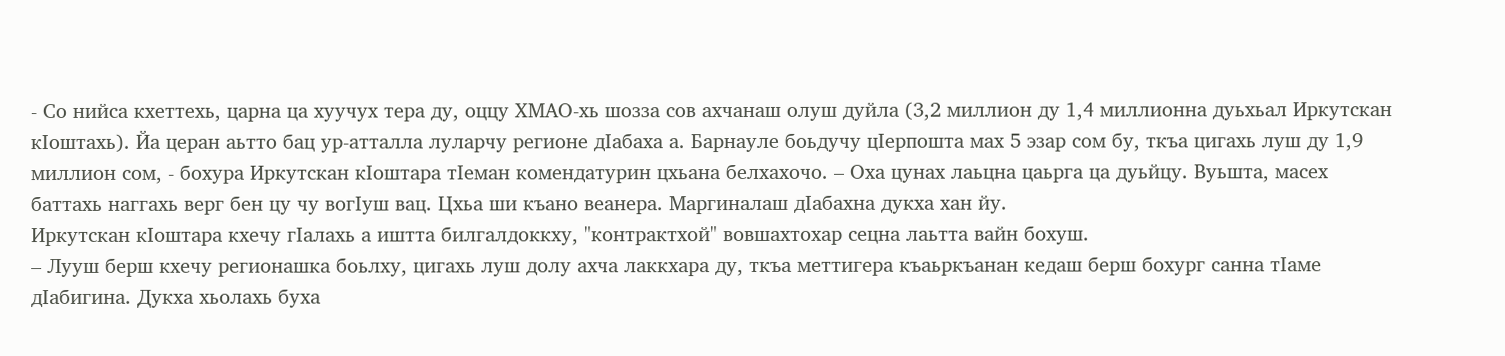- Со нийса кхеттехь, царна ца хуучух тера ду, оццу ХМАО-хь шозза сов ахчанаш олуш дуйла (3,2 миллион ду 1,4 миллионна дуьхьал Иркутскан кIоштахь). Йа церан аьтто бац ур-атталла луларчу регионе дIабаха а. Барнауле боьдучу цIерпошта мах 5 эзар сом бу, ткъа цигахь луш ду 1,9 миллион сом, - бохура Иркутскан кIоштара тIеман комендатурин цхьана белхахочо. – Оха цунах лаьцна цаьрга ца дуьйцу. Вуьшта, масех баттахь наггахь верг бен цу чу вогIуш вац. Цхьа ши къано веанера. Маргиналаш дIабахна дукха хан йу.
Иркутскан кIоштара кхечу гIалахь а иштта билгалдоккху, "контрактхой" вовшахтохар сецна лаьтта вайн бохуш.
– Лууш берш кхечу регионашка боьлху, цигахь луш долу ахча лаккхара ду, ткъа меттигера къаьркъанан кедаш берш бохург санна тIаме дIабигина. Дукха хьолахь буха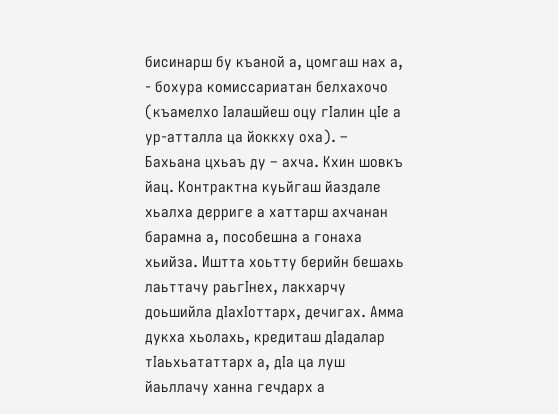бисинарш бу къаной а, цомгаш нах а, - бохура комиссариатан белхахочо (къамелхо Iалашйеш оцу гIалин цIе а ур-атталла ца йоккху оха). – Бахьана цхьаъ ду – ахча. Кхин шовкъ йац. Контрактна куьйгаш йаздале хьалха дерриге а хаттарш ахчанан барамна а, пособешна а гонаха хьийза. Иштта хоьтту берийн бешахь лаьттачу раьгIнех, лакхарчу доьшийла дIахIоттарх, дечигах. Амма дукха хьолахь, кредиташ дIадалар тӀаьхьататтарх а, дIа ца луш йаьллачу ханна гечдарх а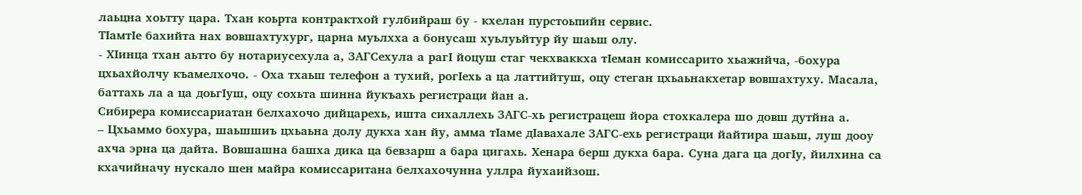лаьцна хоьтту цара. Тхан коьрта контрактхой гулбийраш бу - кхелан пурстоьпийн сервис.
ТIамтIе бахийта нах вовшахтухург, царна муьлхха а бонусаш хуьлуьйтур йу шаьш олу.
- ХӀинца тхан аьтто бу нотариусехула а, ЗАГСехула а рагI йоцуш стаг чекхваккха тIеман комиссарито хьажийча, -бохура цхьахйолчу къамелхочо. - Оха тхаьш телефон а тухий, рогӀехь а ца латтийтуш, оцу стеган цхьаьнакхетар вовшахтуху. Масала, баттахь ла а ца доьгIуш, оцу сохьта шинна йукъахь регистраци йан а.
Сибирера комиссариатан белхахочо дийцарехь, ишта сихаллехь ЗАГС-хь регистрацеш йора стохкалера шо довш дутйна а.
– Цхьаммо бохура, шаьшшиъ цхьаьна долу дукха хан йу, амма тӀаме дӀавахале ЗАГС-ехь регистраци йайтира шаьш, луш дооу ахча эрна ца дайта. Вовшашна башха дика ца бевзарш а бара цигахь. Хенара берш дукха бара. Суна дага ца догӀу, йилхина са кхачийначу нускало шен майра комиссаритана белхахочунна уллра йухаийзош.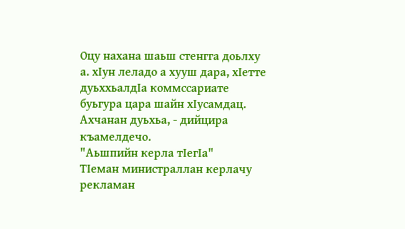Оцу нахана шаьш стенгга доьлху а. хIун леладо а хууш дара, хIетте дуьххьалдIа коммссариате буьгура цара шайн хIусамдац. Ахчанан дуьхьа, - дийцира къамелдечо.
"Аьшпийн керла тIегIа"
ТӀеман министраллан керлачу рекламан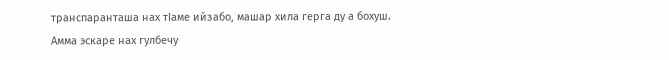транспаранташа нах тӀаме ийзабо, машар хила герга ду а бохуш. Амма эскаре нах гулбечу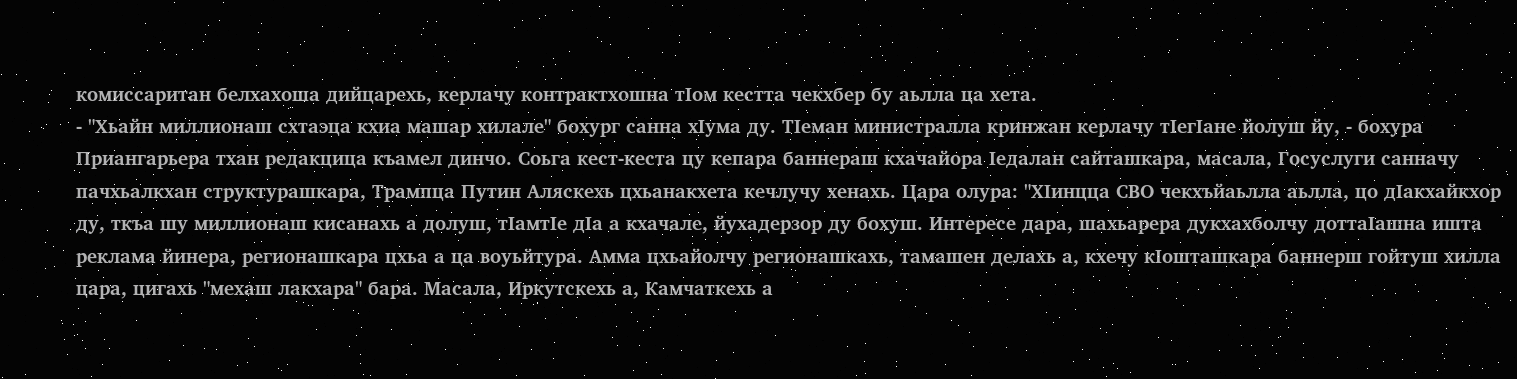комиссаритан белхахоша дийцарехь, керлачу контрактхошна тӀом кестта чекхбер бу аьлла ца хета.
- "Хьайн миллионаш схтаэца кхиа машар хилале" бохург санна хIума ду. ТIеман министралла кринжан керлачу тIегIане йолуш йу, - бохура Приангарьера тхан редакцица къамел динчо. Соьга кест-кеста цу кепара баннераш кхачайора Ӏедалан сайташкара, масала, Госуслуги санначу пачхьалкхан структурашкара, Трампца Путин Аляскехь цхьанакхета кечлучу хенахь. Цара олура: "ХIинцца СВО чекхъйаьлла аьлла, цо дӀакхайкхор ду, ткъа шу миллионаш кисанахь а долуш, тIамтIе дIа а кхачале, йухадерзор ду бохуш. Интересе дара, шахьарера дукхахболчу доттаIашна ишта реклама йинера, регионашкара цхьа а ца воуьйтура. Амма цхьайолчу регионашкахь, тамашен делахь а, кхечу кӀошташкара баннерш гойтуш хилла цара, цигахь "мехаш лакхара" бара. Масала, Иркутскехь а, Камчаткехь а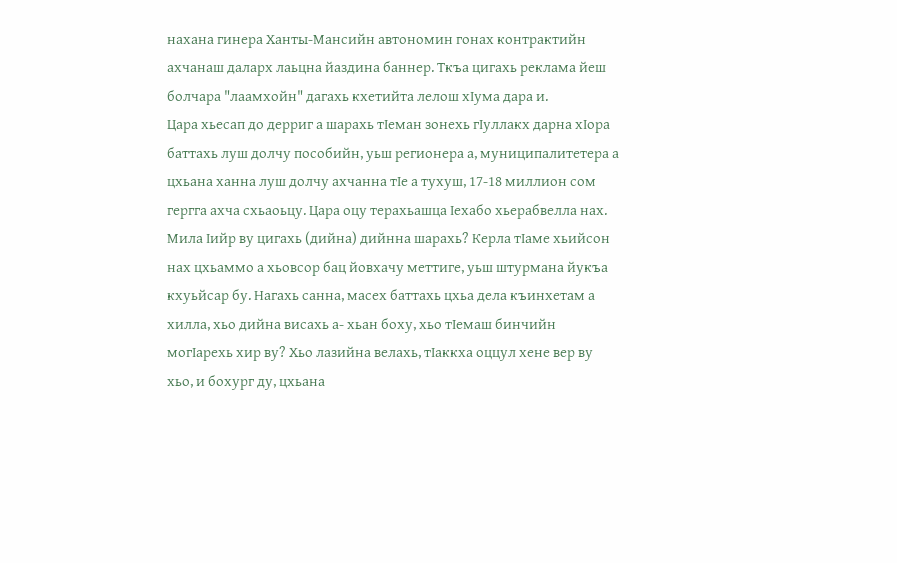нахана гинера Ханты-Мансийн автономин гонах контрактийн ахчанаш даларх лаьцна йаздина баннер. Ткъа цигахь реклама йеш болчара "лаамхойн" дагахь кхетийта лелош хIума дара и.
Цара хьесап до дерриг а шарахь тӀеман зонехь гӀуллакх дарна хӀора баттахь луш долчу пособийн, уьш регионера а, муниципалитетера а цхьана ханна луш долчу ахчанна тӀе а тухуш, 17-18 миллион сом гергга ахча схьаоьцу. Цара оцу терахьашца Iехабо хьерабвелла нах. Мила Iийр ву цигахь (дийна) дийнна шарахь? Керла тIаме хьийсон нах цхьаммо а хьовсор бац йовхачу меттиге, уьш штурмана йукъа кхуьйсар бу. Нагахь санна, масех баттахь цхьа дела къинхетам а хилла, хьо дийна висахь а- хьан боху, хьо тIемаш бинчийн могIарехь хир ву? Хьо лазийна велахь, тIаккха оццул хене вер ву хьо, и бохург ду, цхьана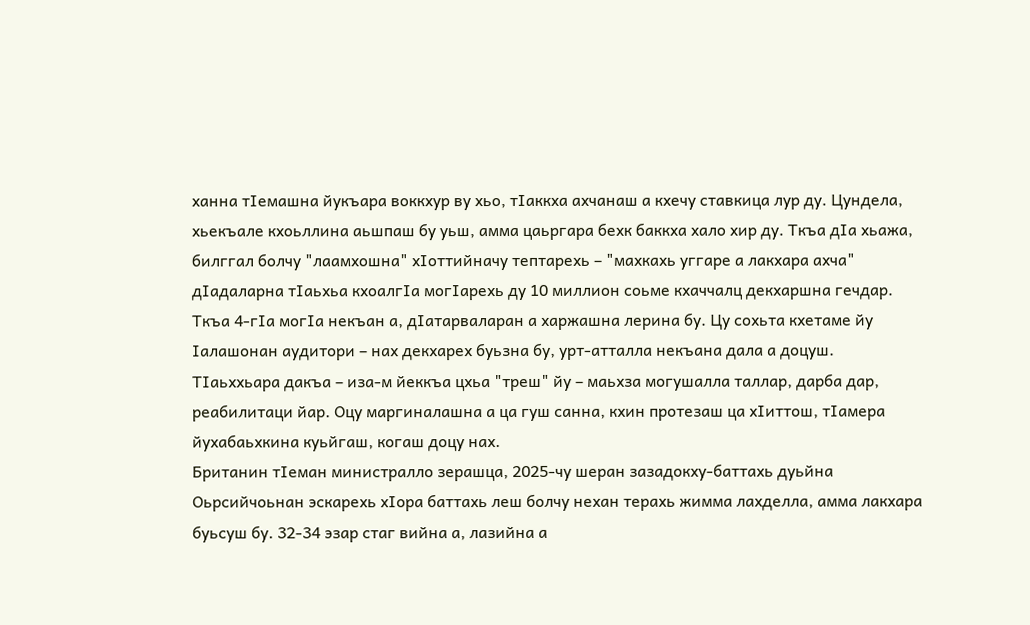ханна тIемашна йукъара воккхур ву хьо, тIаккха ахчанаш а кхечу ставкица лур ду. Цундела, хьекъале кхоьллина аьшпаш бу уьш, амма цаьргара бехк баккха хало хир ду. Ткъа дIа хьажа, билггал болчу "лаамхошна" хIоттийначу тептарехь – "махкахь уггаре а лакхара ахча" дӀадаларна тӀаьхьа кхоалгӀа могӀарехь ду 10 миллион соьме кхаччалц декхаршна гечдар. Ткъа 4-гӀа могӀа некъан а, дӀатарваларан а харжашна лерина бу. Цу сохьта кхетаме йу Ӏалашонан аудитори – нах декхарех буьзна бу, урт-атталла некъана дала а доцуш. ТӀаьххьара дакъа – иза-м йеккъа цхьа "треш" йу – маьхза могушалла таллар, дарба дар, реабилитаци йар. Оцу маргиналашна а ца гуш санна, кхин протезаш ца хIиттош, тIамера йухабаьхкина куьйгаш, когаш доцу нах.
Британин тӀеман министралло зерашца, 2025-чу шеран зазадокху-баттахь дуьйна Оьрсийчоьнан эскарехь хӀора баттахь леш болчу нехан терахь жимма лахделла, амма лакхара буьсуш бу. 32-34 эзар стаг вийна а, лазийна а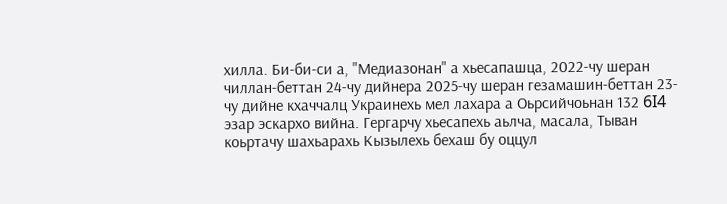хилла. Би-би-си а, "Медиазонан" а хьесапашца, 2022-чу шеран чиллан-беттан 24-чу дийнера 2025-чу шеран гезамашин-беттан 23-чу дийне кхаччалц Украинехь мел лахара а Оьрсийчоьнан 132 6I4 эзар эскархо вийна. Гергарчу хьесапехь аьлча, масала, Тыван коьртачу шахьарахь Кызылехь бехаш бу оццул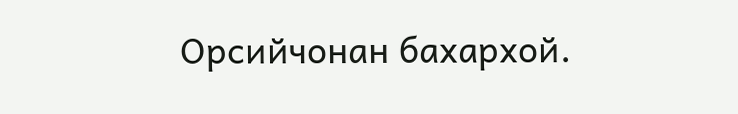Орсийчонан бахархой.